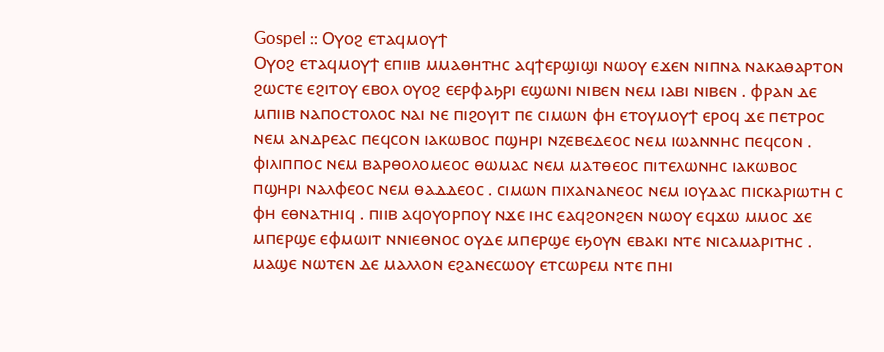Gospel :: Ⲟⲩⲟϩ ⲉⲧⲁϥⲙⲟⲩϯ
Ⲟⲩⲟϩ ⲉⲧⲁϥⲙⲟⲩϯ ⲉⲡⲓⲓⲃ ⲙⲙⲁⲑⲏⲧⲏⲥ ⲁϥϯⲉⲣϣⲓϣⲓ ⲛⲱⲟⲩ ⲉϫⲉⲛ ⲛⲓⲡⲛⲁ ⲛⲁⲕⲁⲑⲁⲣⲧⲟⲛ ϩⲱⲥⲧⲉ ⲉϩⲓⲧⲟⲩ ⲉⲃⲟⲗ ⲟⲩⲟϩ ⲉⲉⲣⲫⲁϧⲣⲓ ⲉϣⲱⲛⲓ ⲛⲓⲃⲉⲛ ⲛⲉⲙ ⲓⲁⲃⲓ ⲛⲓⲃⲉⲛ . ⲫⲣⲁⲛ ⲇⲉ ⲙⲡⲓⲓⲃ ⲛⲁⲡⲟⲥⲧⲟⲗⲟⲥ ⲛⲁⲓ ⲛⲉ ⲡⲓϩⲟⲩⲓⲧ ⲡⲉ ⲥⲓⲙⲱⲛ ⲫⲏ ⲉⲧⲟⲩⲙⲟⲩϯ ⲉⲣⲟϥ ϫⲉ ⲡⲉⲧⲣⲟⲥ ⲛⲉⲙ ⲁⲛⲇⲣⲉⲁⲥ ⲡⲉϥⲥⲟⲛ ⲓⲁⲕⲱⲃⲟⲥ ⲡϣⲏⲣⲓ ⲛⲍⲉⲃⲉⲇⲉⲟⲥ ⲛⲉⲙ ⲓⲱⲁⲛⲛⲏⲥ ⲡⲉϥⲥⲟⲛ . ⲫⲓⲗⲓⲡⲡⲟⲥ ⲛⲉⲙ ⲃⲁⲣⲑⲟⲗⲟⲙⲉⲟⲥ ⲑⲱⲙⲁⲥ ⲛⲉⲙ ⲙⲁⲧⲑⲉⲟⲥ ⲡⲓⲧⲉⲗⲱⲛⲏⲥ ⲓⲁⲕⲱⲃⲟⲥ ⲡϣⲏⲣⲓ ⲛⲁⲗⲫⲉⲟⲥ ⲛⲉⲙ ⲑⲁⲇⲇⲉⲟⲥ . ⲥⲓⲙⲱⲛ ⲡⲓⲭⲁⲛⲁⲛⲉⲟⲥ ⲛⲉⲙ ⲓⲟⲩⲇⲁⲥ ⲡⲓⲥⲕⲁⲣⲓⲱⲧⲏ ⲥ ⲫⲏ ⲉⲑⲛⲁⲧⲏⲓϥ . ⲡⲓⲓⲃ ⲁϥⲟⲩⲟⲣⲡⲟⲩ ⲛϫⲉ ⲓⲏⲥ ⲉⲁϥϩⲟⲛϩⲉⲛ ⲛⲱⲟⲩ ⲉϥϫⲱ ⲙⲙⲟⲥ ϫⲉ ⲙⲡⲉⲣϣⲉ ⲉⲫⲙⲱⲓⲧ ⲛⲛⲓⲉⲑⲛⲟⲥ ⲟⲩⲇⲉ ⲙⲡⲉⲣϣⲉ ⲉϧⲟⲩⲛ ⲉⲃⲁⲕⲓ ⲛⲧⲉ ⲛⲓⲥⲁⲙⲁⲣⲓⲧⲏⲥ . ⲙⲁϣⲉ ⲛⲱⲧⲉⲛ ⲇⲉ ⲙⲁⲗⲗⲟⲛ ⲉϩⲁⲛⲉⲥⲱⲟⲩ ⲉⲧⲥⲱⲣⲉⲙ ⲛⲧⲉ ⲡⲏⲓ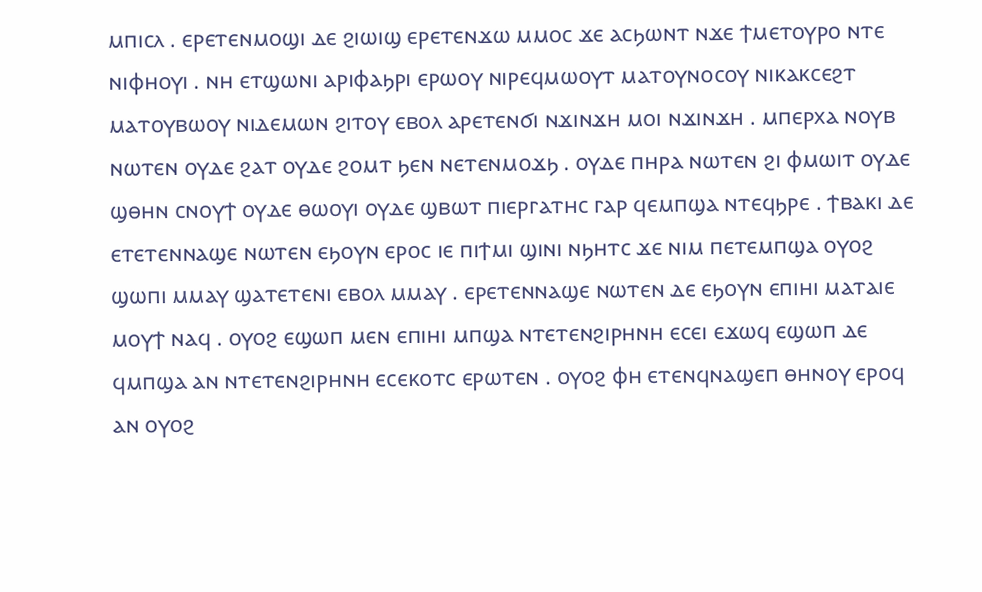ⲙⲡⲓⲥⲗ . ⲉⲣⲉⲧⲉⲛⲙⲟϣⲓ ⲇⲉ ϩⲓⲱⲓϣ ⲉⲣⲉⲧⲉⲛϫⲱ ⲙⲙⲟⲥ ϫⲉ ⲁⲥϧⲱⲛⲧ ⲛϫⲉ ϯⲙⲉⲧⲟⲩⲣⲟ ⲛⲧⲉ ⲛⲓⲫⲏⲟⲩⲓ . ⲛⲏ ⲉⲧϣⲱⲛⲓ ⲁⲣⲓⲫⲁϧⲣⲓ ⲉⲣⲱⲟⲩ ⲛⲓⲣⲉϥⲙⲱⲟⲩⲧ ⲙⲁⲧⲟⲩⲛⲟⲥⲟⲩ ⲛⲓⲕⲁⲕⲥⲉϩⲧ ⲙⲁⲧⲟⲩⲃⲱⲟⲩ ⲛⲓⲇⲉⲙⲱⲛ ϩⲓⲧⲟⲩ ⲉⲃⲟⲗ ⲁⲣⲉⲧⲉⲛϭⲓ ⲛϫⲓⲛϫⲏ ⲙⲟⲓ ⲛϫⲓⲛϫⲏ . ⲙⲡⲉⲣⲭⲁ ⲛⲟⲩⲃ ⲛⲱⲧⲉⲛ ⲟⲩⲇⲉ ϩⲁⲧ ⲟⲩⲇⲉ ϩⲟⲙⲧ ϧⲉⲛ ⲛⲉⲧⲉⲛⲙⲟϫϧ . ⲟⲩⲇⲉ ⲡⲏⲣⲁ ⲛⲱⲧⲉⲛ ϩⲓ ⲫⲙⲱⲓⲧ ⲟⲩⲇⲉ ϣⲑⲏⲛ ⲥⲛⲟⲩϯ ⲟⲩⲇⲉ ⲑⲱⲟⲩⲓ ⲟⲩⲇⲉ ϣⲃⲱⲧ ⲡⲓⲉⲣⲅⲁⲧⲏⲥ ⲅⲁⲣ ϥⲉⲙⲡϣⲁ ⲛⲧⲉϥϧⲣⲉ . ϯⲃⲁⲕⲓ ⲇⲉ ⲉⲧⲉⲧⲉⲛⲛⲁϣⲉ ⲛⲱⲧⲉⲛ ⲉϧⲟⲩⲛ ⲉⲣⲟⲥ ⲓⲉ ⲡⲓϯⲙⲓ ϣⲓⲛⲓ ⲛϧⲏⲧⲥ ϫⲉ ⲛⲓⲙ ⲡⲉⲧⲉⲙⲡϣⲁ ⲟⲩⲟϩ ϣⲱⲡⲓ ⲙⲙⲁⲩ ϣⲁⲧⲉⲧⲉⲛⲓ ⲉⲃⲟⲗ ⲙⲙⲁⲩ . ⲉⲣⲉⲧⲉⲛⲛⲁϣⲉ ⲛⲱⲧⲉⲛ ⲇⲉ ⲉϧⲟⲩⲛ ⲉⲡⲓⲏⲓ ⲙⲁⲧⲁⲓⲉ ⲙⲟⲩϯ ⲛⲁϥ . ⲟⲩⲟϩ ⲉϣⲱⲡ ⲙⲉⲛ ⲉⲡⲓⲏⲓ ⲙⲡϣⲁ ⲛⲧⲉⲧⲉⲛϩⲓⲣⲏⲛⲏ ⲉⲥⲉⲓ ⲉϫⲱϥ ⲉϣⲱⲡ ⲇⲉ ϥⲙⲡϣⲁ ⲁⲛ ⲛⲧⲉⲧⲉⲛϩⲓⲣⲏⲛⲏ ⲉⲥⲉⲕⲟⲧⲥ ⲉⲣⲱⲧⲉⲛ . ⲟⲩⲟϩ ⲫⲏ ⲉⲧⲉⲛϥⲛⲁϣⲉⲡ ⲑⲏⲛⲟⲩ ⲉⲣⲟϥ ⲁⲛ ⲟⲩⲟϩ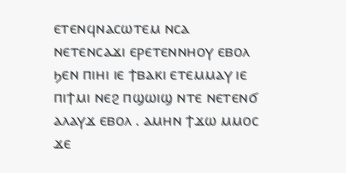ⲉⲧⲉⲛϥⲛⲁⲥⲱⲧⲉⲙ ⲛⲥⲁ ⲛⲉⲧⲉⲛⲥⲁϫⲓ ⲉⲣⲉⲧⲉⲛⲛⲏⲟⲩ ⲉⲃⲟⲗ ϧⲉⲛ ⲡⲓⲏⲓ ⲓⲉ ϯⲃⲁⲕⲓ ⲉⲧⲉⲙⲙⲁⲩ ⲓⲉ ⲡⲓϯⲙⲓ ⲛⲉϩ ⲡϣⲱⲓϣ ⲛⲧⲉ ⲛⲉⲧⲉⲛϭ ⲁⲗⲁⲩϫ ⲉⲃⲟⲗ . ⲁⲙⲏⲛ ϯϫⲱ ⲙⲙⲟⲥ ϫⲉ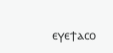ⲉⲩⲉϯⲁⲥⲟ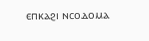ⲉⲡⲕⲁϩⲓ ⲛⲥⲟⲇⲟⲙⲁ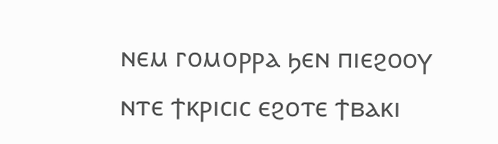ⲛⲉⲙ ⲅⲟⲙⲟⲣⲣⲁ ϧⲉⲛ ⲡⲓⲉϩⲟⲟⲩ ⲛⲧⲉ ϯⲕⲣⲓⲥⲓⲥ ⲉϩⲟⲧⲉ ϯⲃⲁⲕⲓ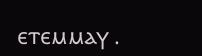ⲉⲧⲉⲙⲙⲁⲩ .